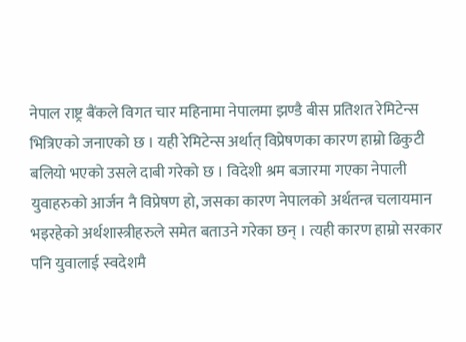नेपाल राष्ट्र बैंकले विगत चार महिनामा नेपालमा झण्डै बीस प्रतिशत रेमिटेन्स भित्रिएको जनाएको छ । यही रेमिटेन्स अर्थात् विप्रेषणका कारण हाम्रो ढिकुटी बलियो भएको उसले दाबी गरेको छ । विदेशी श्रम बजारमा गएका नेपाली युवाहरुको आर्जन नै विप्रेषण हो, जसका कारण नेपालको अर्थतन्त्र चलायमान भइरहेको अर्थशास्त्रीहरुले समेत बताउने गरेका छन् । त्यही कारण हाम्रो सरकार पनि युवालाई स्वदेशमै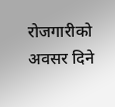रोजगारीको अवसर दिने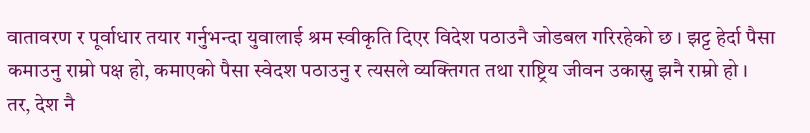वातावरण र पूर्वाधार तयार गर्नुभन्दा युवालाई श्रम स्वीकृति दिएर विदेश पठाउनै जोडबल गरिरहेको छ । झट्ट हेर्दा पैसा कमाउनु राम्रो पक्ष हो, कमाएको पैसा स्वेदश पठाउनु र त्यसले व्यक्तिगत तथा राष्ट्रिय जीवन उकास्नु झनै राम्रो हो । तर, देश नै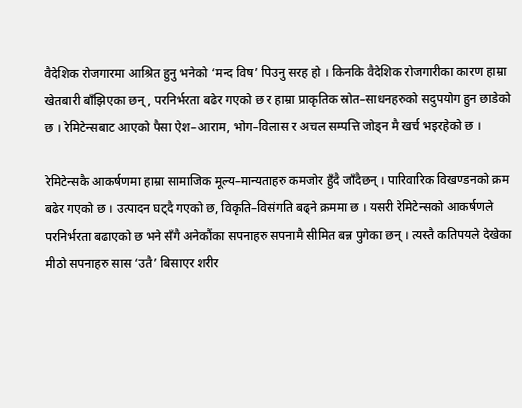वैदेशिक रोजगारमा आश्रित हुनु भनेको ‘मन्द विष’ पिउनु सरह हो । किनकि वैदेशिक रोजगारीका कारण हाम्रा खेतबारी बाँझिएका छन्, परनिर्भरता बढेर गएको छ र हाम्रा प्राकृतिक स्रोत–साधनहरुको सदुपयोग हुन छाडेको छ । रेमिटेन्सबाट आएको पैसा ऐश–आराम, भोग–विलास र अचल सम्पत्ति जोड्न मै खर्च भइरहेको छ ।

रेमिटेन्सकै आकर्षणमा हाम्रा सामाजिक मूल्य–मान्यताहरु कमजोर हुँदै जाँदैछन् । पारिवारिक विखण्डनको क्रम बढेर गएको छ । उत्पादन घट्दै गएको छ, विकृति–विसंगति बढ्ने क्रममा छ । यसरी रेमिटेन्सको आकर्षणले परनिर्भरता बढाएको छ भने सँगै अनेकौंका सपनाहरु सपनामै सीमित बन्न पुगेका छन् । त्यस्तै कतिपयले देखेका मीठो सपनाहरु सास ‘उतै’ बिसाएर शरीर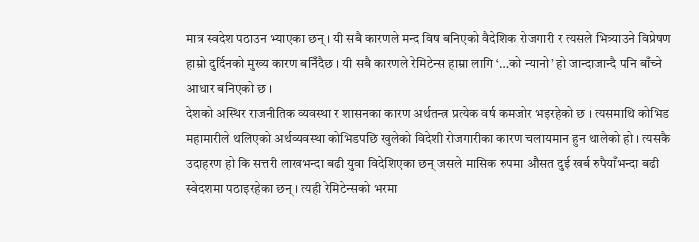मात्र स्वदेश पठाउन भ्याएका छन् । यी सबै कारणले मन्द विष बनिएको वैदेशिक रोजगारी र त्यसले भित्र्याउने विप्रेषण हाम्रो दुर्दिनको मुख्य कारण बनिँदैछ । यी सबै कारणले रेमिटेन्स हाम्रा लागि ‘…को न्यानो’ हो जान्दाजान्दै पनि बाँच्ने आधार बनिएको छ ।
देशको अस्थिर राजनीतिक व्यवस्था र शासनका कारण अर्थतन्त्र प्रत्येक वर्ष कमजोर भइरहेको छ । त्यसमाथि कोभिड महामारीले थलिएको अर्थव्यवस्था कोभिडपछि खुलेको विदेशी रोजगारीका कारण चलायमान हुन थालेको हो । त्यसकै उदाहरण हो कि सत्तरी लाखभन्दा बढी युवा विदेशिएका छन् जसले मासिक रुपमा औसत दुई खर्ब रुपैयाँभन्दा बढी स्वेदशमा पठाइरहेका छन् । त्यही रेमिटेन्सको भरमा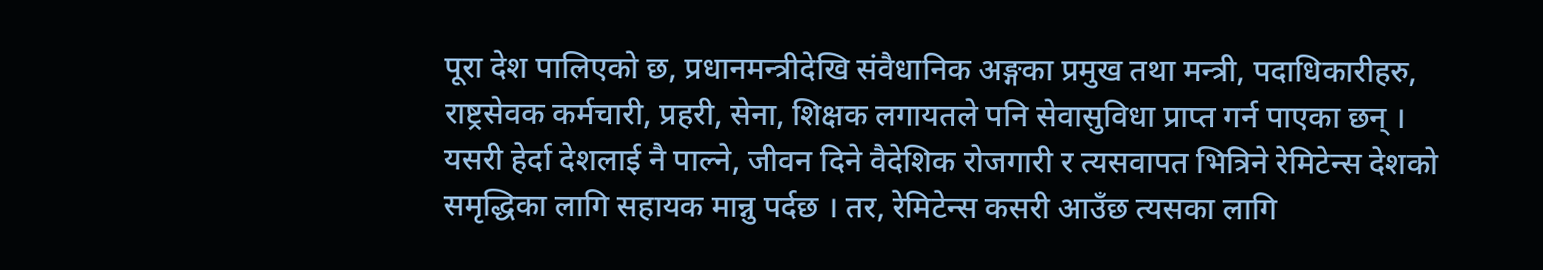पूरा देश पालिएको छ, प्रधानमन्त्रीदेखि संवैधानिक अङ्गका प्रमुख तथा मन्त्री, पदाधिकारीहरु, राष्ट्रसेवक कर्मचारी, प्रहरी, सेना, शिक्षक लगायतले पनि सेवासुविधा प्राप्त गर्न पाएका छन् । यसरी हेर्दा देशलाई नै पाल्ने, जीवन दिने वैदेशिक रोजगारी र त्यसवापत भित्रिने रेमिटेन्स देशको समृद्धिका लागि सहायक मान्नु पर्दछ । तर, रेमिटेन्स कसरी आउँछ त्यसका लागि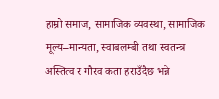हाम्रो समाज, सामाजिक व्यवस्था, सामाजिक मूल्य–मान्यता, स्वाबलम्बी तथा स्वतन्त्र अस्तित्व र गौरव कता हराउँदैछ भन्ने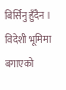बिर्सिनु हुँदैन । विदेशी भूमिमा बगाएको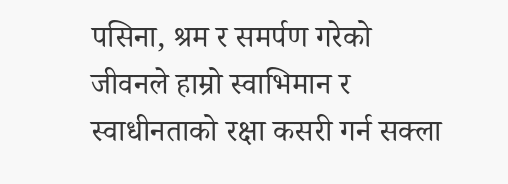पसिना, श्रम र समर्पण गरेको जीवनले हाम्रो स्वाभिमान र स्वाधीनताको रक्षा कसरी गर्न सक्ला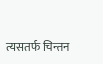त्यसतर्फ चिन्तन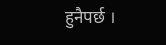हुनैपर्छ ।